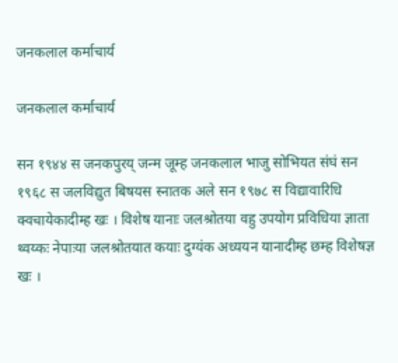जनकलाल कर्माचार्य

जनकलाल कर्माचार्य

सन १९४४ स जनकपुरय् जन्म जूम्ह जनकलाल भाजु सोभियत संघं सन १९६८ स जलविद्युत बिषयस स्नातक अले सन १९७८ स विद्यावारिधि क्वचायेकादीम्ह खः । विशेष यानाः जलश्रोतया वहु उपयोग प्रविधिया ज्ञाता थ्वय्कः नेपाःया जलश्रोतयात कयाः दुग्यंक अध्ययन यानादीम्ह छम्ह विशेषज्ञ खः ।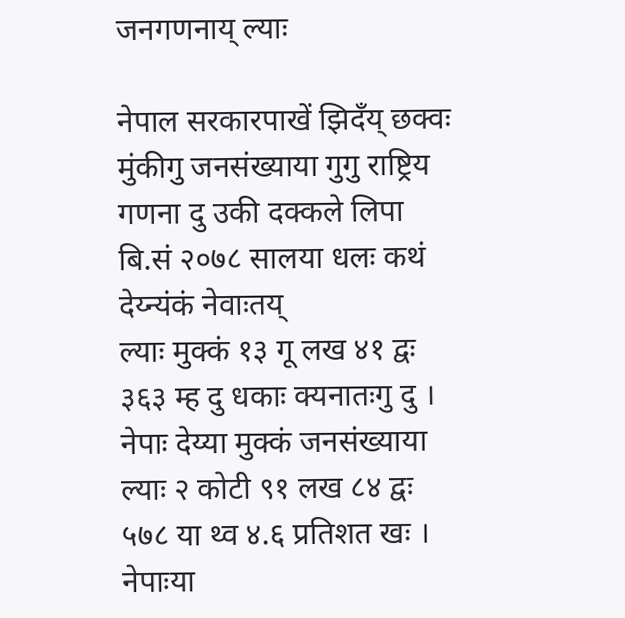जनगणनाय् ल्याः

नेपाल सरकारपाखें झिदँय् छक्वः मुंकीगु जनसंख्याया गुगु राष्ट्रिय गणना दु उकी दक्कले लिपा बि.सं २०७८ सालया धलः कथं देय्न्यंकं नेवाःतय्
ल्याः मुक्कं १३ गू लख ४१ द्वः ३६३ म्ह दु धकाः क्यनातःगु दु ।
नेपाः देय्या मुक्कं जनसंख्याया ल्याः २ कोटी ९१ लख ८४ द्वः ५७८ या थ्व ४.६ प्रतिशत खः । नेपाःया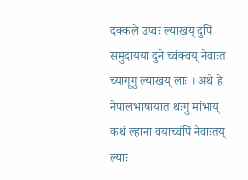दक्कले उप्वः ल्याखय् दुपिं समुदायया दुने च्वंक्वय् नेवाःत च्यागूगु ल्याखय् लाः । अथे हे नेपालभाषायात थःगु मांभाय् कथं ल्हाना वयाच्वंपिं नेवाःतय् ल्याः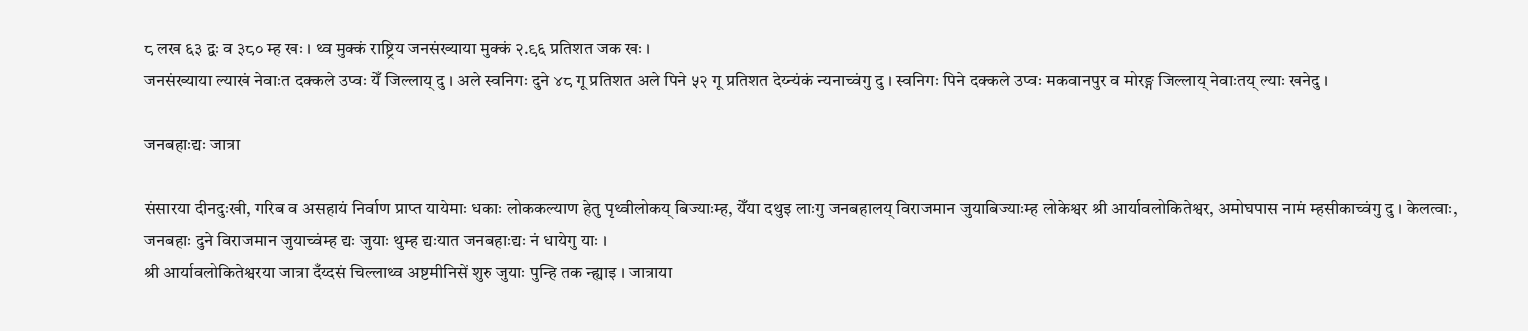८ लख ६३ द्वः व ३८० म्ह खः । थ्व मुक्कं राष्ट्रिय जनसंख्याया मुक्कं २.९६ प्रतिशत जक खः ।
जनसंख्याया ल्याखं नेवाःत दक्कले उप्वः येँ जिल्लाय् दु । अले स्वनिगः दुने ४८ गू प्रतिशत अले पिने ५२ गू प्रतिशत देय्न्यंकं न्यनाच्वंगु दु । स्वनिगः पिने दक्कले उप्वः मकवानपुर व मोरङ्ग जिल्लाय् नेवाःतय् ल्याः खनेदु ।

जनबहाःद्यः जात्रा

संसारया दीनदुःखी, गरिब व असहायं निर्वाण प्राप्त यायेमाः धकाः लोककल्याण हेतु पृथ्वीलोकय् बिज्याःम्ह, येँया दथुइ लाःगु जनबहालय् विराजमान जुयाबिज्याःम्ह लोकेश्वर श्री आर्यावलोकितेश्वर, अमोघपास नामं म्हसीकाच्वंगु दु । केलत्वाः, जनबहाः दुने विराजमान जुयाच्वंम्ह द्यः जुयाः थुम्ह द्यःयात जनबहाःद्यः नं धायेगु याः ।
श्री आर्यावलोकितेश्वरया जात्रा दँय्दसं चिल्लाथ्व अष्टमीनिसें शुरु जुयाः पुन्हि तक न्ह्याइ । जात्राया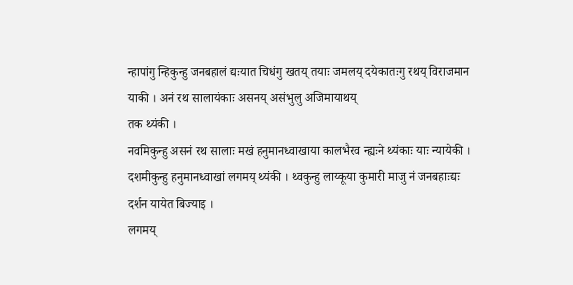न्हापांगु न्हिकुन्हु जनबहालं द्यःयात चिधंगु खतय् तयाः जमलय् दयेकातःगु रथय् विराजमान याकी । अनं रथ सालायंकाः असनय् असंभुलु अजिमायाथय्
तक थ्यंकी ।
नवमिकुन्हु असनं रथ सालाः मखं हनुमानध्वाखाया कालभैरव न्ह्यःने थ्यंकाः याः न्यायेकी । दशमीकुन्हु हनुमानध्वाखां लगमय् थ्यंकी । थ्वकुन्हु लाय्कूया कुमारी माजु नं जनबहाःद्यः दर्शन यायेत बिज्याइ ।
लगमय्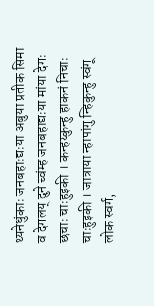थ्यनेधुंकाः जनबहाःद्यःया अबुया प्रतीक सिमा व देगलय् दुने च्वंम्ह जनबहाद्यःया मांया देगः छचाः चाःहुइकी । कन्हय्कुन्हु हाकनं निचाः चाःहुइकी । जात्राया न्हापांगु न्हिकुन्हु स्वंगू लोक स्वर्ग,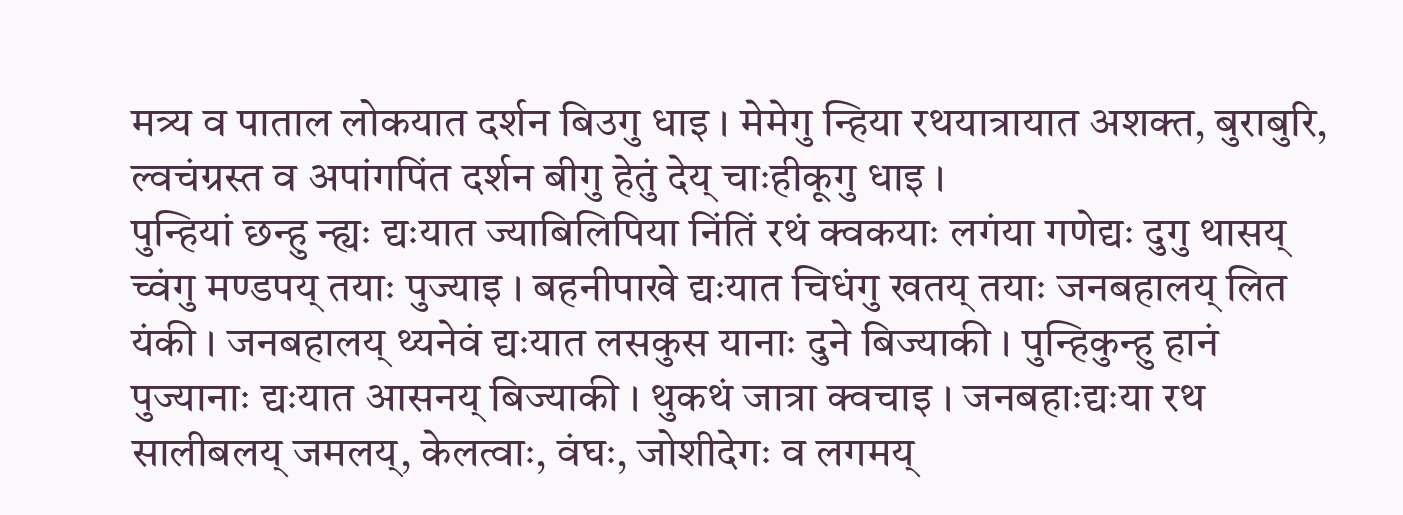मत्र्य व पाताल लोकयात दर्शन बिउगु धाइ । मेमेगु न्हिया रथयात्रायात अशक्त, बुराबुरि, ल्वचंग्रस्त व अपांगपिंत दर्शन बीगु हेतुं देय् चाःहीकूगु धाइ ।
पुन्हियां छन्हु न्ह्यः द्यःयात ज्याबिलिपिया निंतिं रथं क्वकयाः लगंया गणेद्यः दुगु थासय् च्वंगु मण्डपय् तयाः पुज्याइ । बहनीपाखे द्यःयात चिधंगु खतय् तयाः जनबहालय् लित यंकी । जनबहालय् थ्यनेवं द्यःयात लसकुस यानाः दुने बिज्याकी । पुन्हिकुन्हु हानं पुज्यानाः द्यःयात आसनय् बिज्याकी । थुकथं जात्रा क्वचाइ । जनबहाःद्यःया रथ सालीबलय् जमलय्, केलत्वाः, वंघः, जोशीदेगः व लगमय्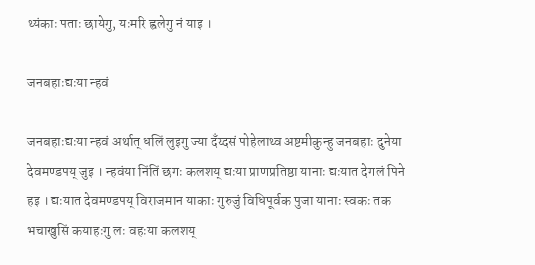थ्यंकाः पताः छायेगु, यःमरि ह्वलेगु नं याइ ।

जनबहाःद्यःया न्हवं

जनबहाःद्यःया न्हवं अर्थात् धलिं लुइगु ज्या दँय्दसं पोहेलाथ्व अष्टमीकुन्हु जनबहाः दुनेया देवमण्डपय् जुइ । न्हवंया निंतिं छगः कलशय् द्यःया प्राणप्रतिष्ठा यानाः द्यःयात देगलं पिने हइ । द्यःयात देवमण्डपय् विराजमान याकाः गुरुजुं विधिपूर्वक पुजा यानाः स्वकः तक भचाखुसिं कयाहःगु लः वहःया कलशय्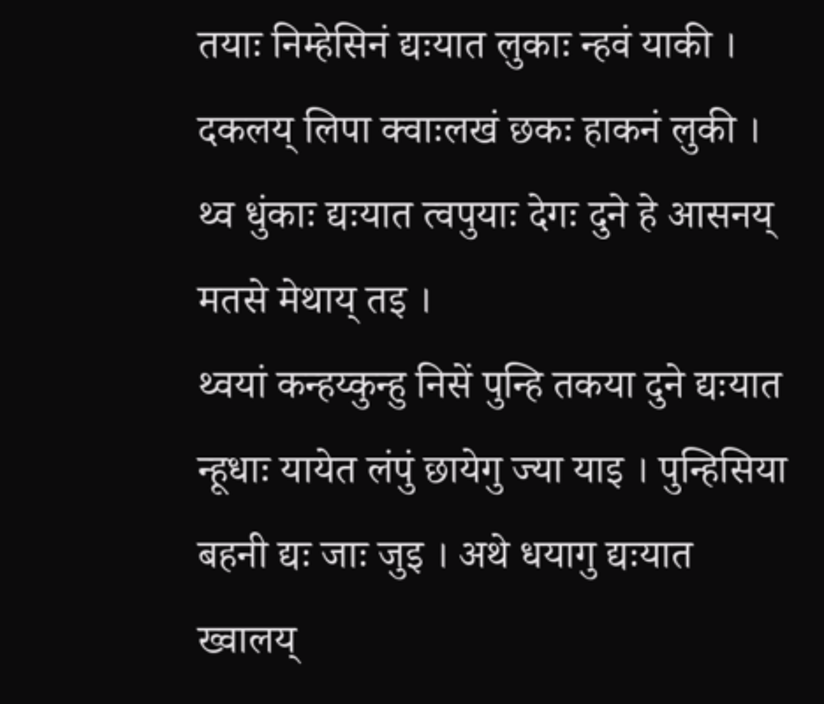तयाः निम्हेसिनं द्यःयात लुकाः न्हवं याकी । दकलय् लिपा क्वाःलखं छकः हाकनं लुकी । थ्व धुंकाः द्यःयात त्वपुयाः देगः दुने हे आसनय् मतसे मेथाय् तइ ।
थ्वयां कन्हय्कुन्हु निसें पुन्हि तकया दुने द्यःयात न्हूधाः यायेत लंपुं छायेगु ज्या याइ । पुन्हिसिया बहनी द्यः जाः जुइ । अथे धयागु द्यःयात ख्वालय्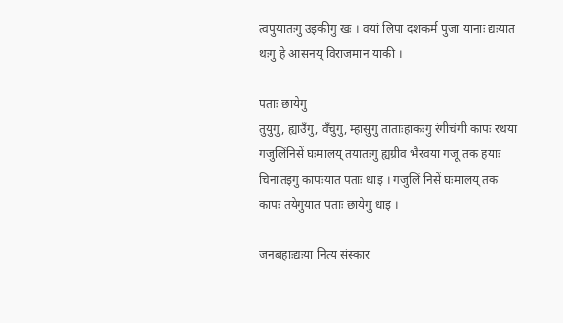त्वपुयातःगु उइकीगु खः । वयां लिपा दशकर्म पुजा यानाः द्यःयात थःगु हे आसनय् विराजमान याकी ।

पताः छायेगु
तुयुगु, ह्याउँगु, वँचुगु, म्हासुगु ताताःहाकःगु रंगीचंगी कापः रथया गजुलिंनिसें घःमालय् तयातःगु ह्यग्रीव भैरवया गजू तक हयाः चिनातइगु कापःयात पताः धाइ । गजुलिं निसें घःमालय् तक कापः तयेगुयात पताः छायेगु धाइ ।

जनबहाःद्यःया नित्य संस्कार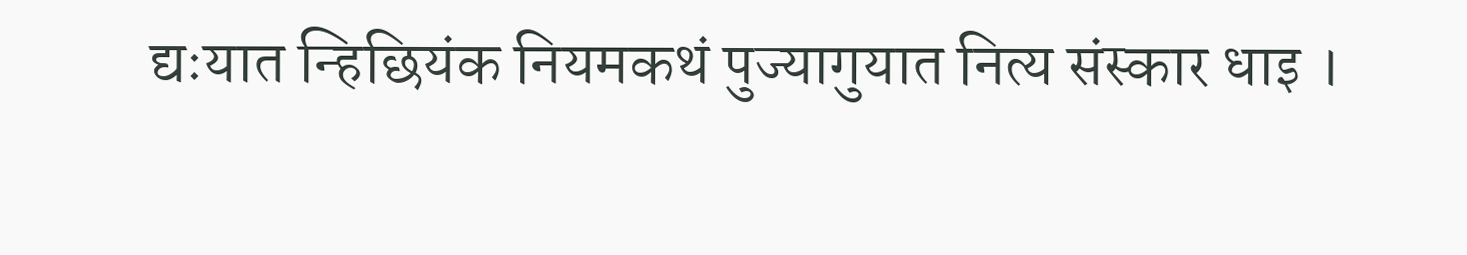द्यःयात न्हिछियंक नियमकथं पुज्यागुयात नित्य संस्कार धाइ ।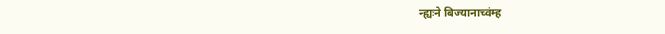न्ह्यःने बिज्यानाच्वंम्ह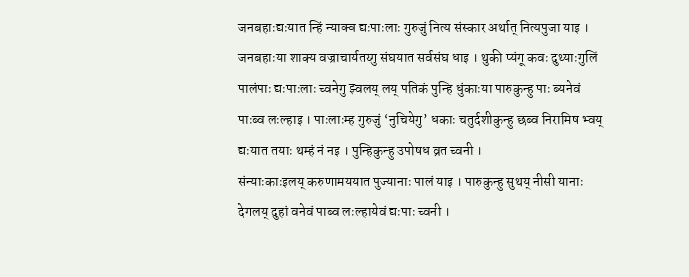जनबहाःद्यःयात न्हिं न्याक्व द्यःपाःलाः गुरुजुं नित्य संस्कार अर्थात् नित्यपुजा याइ । जनबहाःया शाक्य वज्राचार्यतय्गु संघयात सर्वसंघ धाइ । थुकी प्यंगू कवः दुथ्याःगुलिं पालंपाः द्यःपाःलाः च्वनेगु झ्वलय् लय् पतिकं पुन्हि धुंकाःया पारुकुन्हु पाः ब्यनेवं पाःब्व लःल्हाइ । पाःलाःम्ह गुरुजुं ‘नुचियेगु’ धकाः चतुर्दशीकुन्हु छब्व निरामिष भ्वय् द्यःयात तयाः थम्हं नं नइ । पुन्हिकुन्हु उपोषध व्रत च्वनी ।
संन्याःकाःइलय् करुणामययात पुज्यानाः पालं याइ । पारुकुन्हु सुथय् नीसी यानाः देगलय् दुहां वनेवं पाब्व लःल्हायेवं द्यःपाः च्वनी ।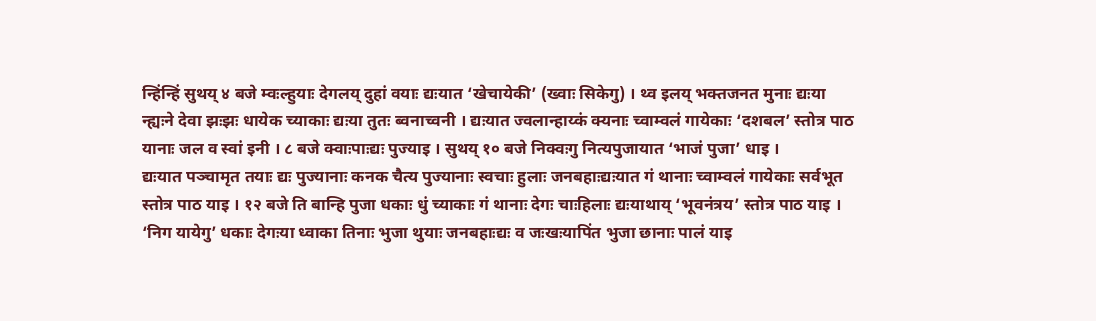न्हिंन्हिं सुथय् ४ बजे म्वःल्हुयाः देगलय् दुहां वयाः द्यःयात ‘खेचायेकी’ (ख्वाः सिकेगु) । थ्व इलय् भक्तजनत मुनाः द्यःया न्ह्यःने देवा झःझः धायेक च्याकाः द्यःया तुतः ब्वनाच्वनी । द्यःयात ज्वलान्हाय्कं क्यनाः च्वाम्वलं गायेकाः ‘दशबल’ स्तोत्र पाठ यानाः जल व स्वां इनी । ८ बजे क्वाःपाःद्यः पुज्याइ । सुथय् १० बजे निक्वःगु नित्यपुजायात ‘भाजं पुजा’ धाइ ।
द्यःयात पञ्चामृत तयाः द्यः पुज्यानाः कनक चैत्य पुज्यानाः स्वचाः हुलाः जनबहाःद्यःयात गं थानाः च्वाम्वलं गायेकाः सर्वभूत स्तोत्र पाठ याइ । १२ बजे ति बान्हि पुजा धकाः धुं च्याकाः गं थानाः देगः चाःहिलाः द्यःयाथाय् ‘भूवनंत्रय’ स्तोत्र पाठ याइ ।
‘निग यायेगु’ धकाः देगःया ध्वाका तिनाः भुजा थुयाः जनबहाःद्यः व जःखःयापिंत भुजा छानाः पालं याइ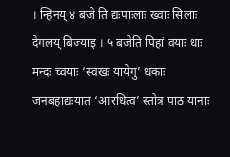। न्हिनय् ४ बजे ति द्यःपाःलाः ख्वाः सिलाः देगलय् बिज्याइ । ५ बजेति पिहां वयाः धाः मन्दः च्वयाः ‘स्वखः यायेगु’ धकाः जनबहाद्यःयात ‘आरधित्व’ स्तोत्र पाठ यानाः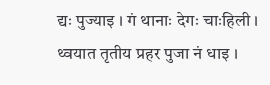द्यः पुज्याइ । गं थानाः देगः चाःहिली । थ्वयात तृतीय प्रहर पुजा नं धाइ ।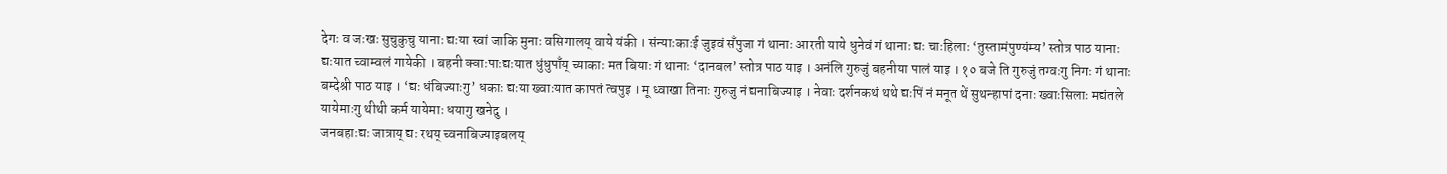देगः व जःखः सुचुकुचु यानाः द्यःया स्वां जाकि मुनाः वसिगालय् वाये यंकी । संन्याःकाःई जुइवं सँपुजा गं थानाः आरती याये धुनेवं गं थानाः द्यः चाःहिलाः ‘तुस्तामंपुण्यंम्य’ स्तोत्र पाठ यानाः द्यःयात च्वाम्वलं गायेकी । बहनी क्वाःपाःद्यःयात धुंधुपाँय् च्याकाः मत बियाः गं थानाः ‘दानबल’ स्तोत्र पाठ याइ । अनंलि गुरुजुं बहनीया पालं याइ । १० बजे ति गुरुजुं तग्वःगु निगः गं थानाः बम्देश्री पाठ याइ । ‘द्यः धंबिज्याःगु’ धकाः द्यःया ख्वाःयात कापतं त्वपुइ । मू ध्वाखा तिनाः गुरुजु नं द्यनाबिज्याइ । नेवाः दर्शनकथं थथे द्यःपिं नं मनूत थें सुथन्हापां दनाः ख्वाःसिलाः मद्यंतले यायेमाःगु थीथी कर्म यायेमाः धयागु खनेदु ।
जनबहाःद्यः जात्राय् द्यः रथय् च्वनाबिज्याइबलय्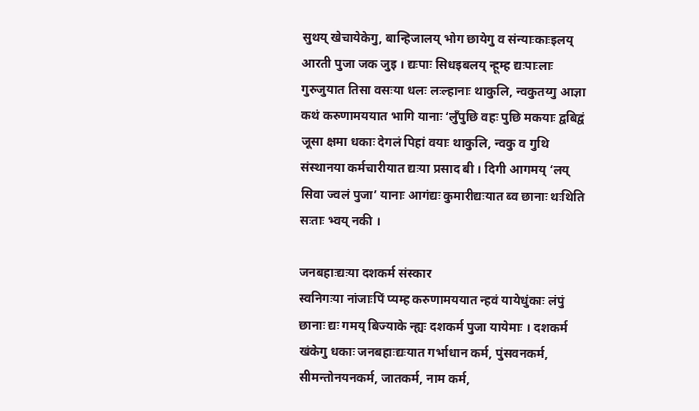सुथय् खेचायेकेगु, बान्हिजालय् भोग छायेगु व संन्याःकाःइलय् आरती पुजा जक जुइ । द्यःपाः सिधइबलय् न्हूम्ह द्यःपाःलाः गुरुजुयात तिसा वसःया धलः लःल्हानाः थाकुलि, न्वकुतय्गु आज्ञा कथं करुणामययात भागि यानाः ‘लुँपुछि वहः पुछि मकयाः द्वबिद्वं जूसा क्षमा धकाः देगलं पिहां वयाः थाकुलि, न्वकु व गुथि संस्थानया कर्मचारीयात द्यःया प्रसाद बी । दिगी आगमय् ‘लय् सिवा ज्वलं पुजा’ यानाः आगंद्यः कुमारीद्यःयात ब्व छानाः थःथिति सःताः भ्वय् नकी ।

जनबहाःद्यःया दशकर्म संस्कार
स्वनिगःया नांजाःपिं प्यम्ह करुणामययात न्हवं यायेधुंकाः लंपुं छानाः द्यः गमय् बिज्याके न्ह्यः दशकर्म पुजा यायेमाः । दशकर्म खंकेगु धकाः जनबहाःद्यःयात गर्भाधान कर्म, पुंसवनकर्म, सीमन्तोनयनकर्म, जातकर्म, नाम कर्म,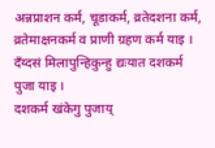अन्नप्राशन कर्म, चूडाकर्म, व्रतेदशना कर्म, व्रतेमाक्षनकर्म व प्राणी ग्रहण कर्म याइ । दँय्दसं मिलापुन्हिकुन्हु द्यःयात दशकर्म पुजा याइ ।
दशकर्म खंकेगु पुजाय्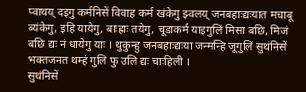प्वाथय् दइगु कर्मनिसें विवाह कर्म खंकेगु झ्वलय् जनबहाःद्यःयात मचाबू ब्यंकेगु, इहि यायेगु, बाःह्राः तयेगु, चूडाकर्म याइगुलिं मिसा बछि, मिजं बछि द्यः नं धायेगु याः । थुकुन्हु जनबहाःद्यःया जन्मन्हि जूगुलिं सुथंनिसें भक्तजनत थम्हं गुलि फु उलि द्यः चाःहिली ।
सुथंनिसें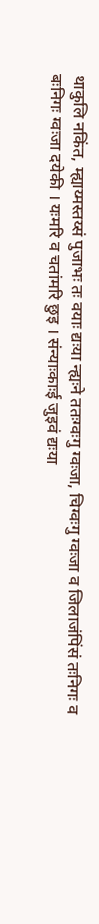थाकुलि नकिंत, म्ह्याय्मस्तय्सं पुजाभः तः वयाः द्यःया न्ह्यःने ततःग्वःगु ग्वःजा, चिग्वःगु ग्वःजा व जिलाजंपिंसं तःनिगः व बःनिगः ग्वःजा दयेकी । यःमरि व चतांमरि छुइ । संन्याःकाःई जुइवं द्यःया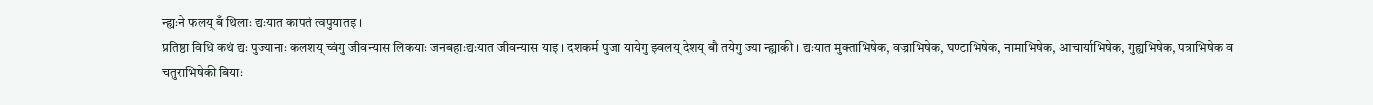न्ह्यःने फलय् बँ थिलाः द्यःयात कापतं त्वपुयातइ ।
प्रतिष्ठा विधि कथं द्यः पुज्यानाः कलशय् च्वंगु जीवन्यास लिकयाः जनबहाःद्यःयात जीवन्यास याइ । दशकर्म पुजा यायेगु झ्वलय् देशय् बौ तयेगु ज्या न्ह्याकी । द्यःयात मुक्ताभिषेक, वज्राभिषेक, घण्टाभिषेक, नामाभिषेक, आचार्याभिषेक, गुह्यभिषेक, पत्राभिषेक व चतुराभिषेकी बियाः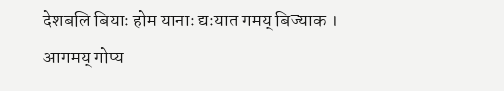देशबलि बियाः होम यानाः द्यःयात गमय् बिज्याक ।
आगमय् गोप्य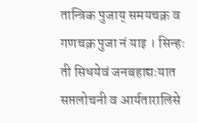तान्त्रिक पुजाय् समयचक्र व गणचक्र पुजा नं याइ । सिन्हः ती सिधयेवं जनबहाद्यःयात सप्तलोचनी व आर्यतारालिसे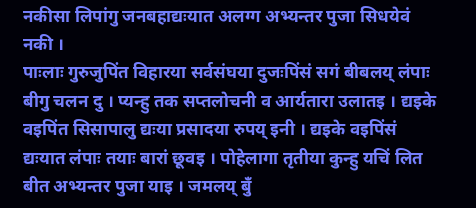नकीसा लिपांगु जनबहाद्यःयात अलग्ग अभ्यन्तर पुजा सिधयेवं नकी ।
पाःलाः गुरुजुपिंत विहारया सर्वसंघया दुजःपिंसं सगं बीबलय् लंपाः बीगु चलन दु । प्यन्हु तक सप्तलोचनी व आर्यतारा उलातइ । द्यइके वइपिंत सिसापालु द्यःया प्रसादया रुपय् इनी । द्यइके वइपिंसं द्यःयात लंपाः तयाः बारां छूवइ । पोहेलागा तृतीया कुन्हु यचिं लित बीत अभ्यन्तर पुजा याइ । जमलय् बुँ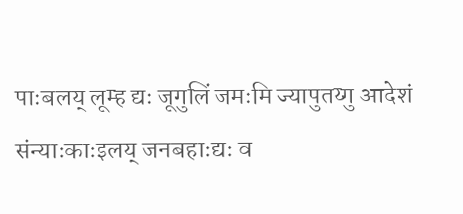पाःबलय् लूम्ह द्यः जूगुलिं जमःमि ज्यापुतय्गु आदेशं संन्याःकाःइलय् जनबहाःद्यः व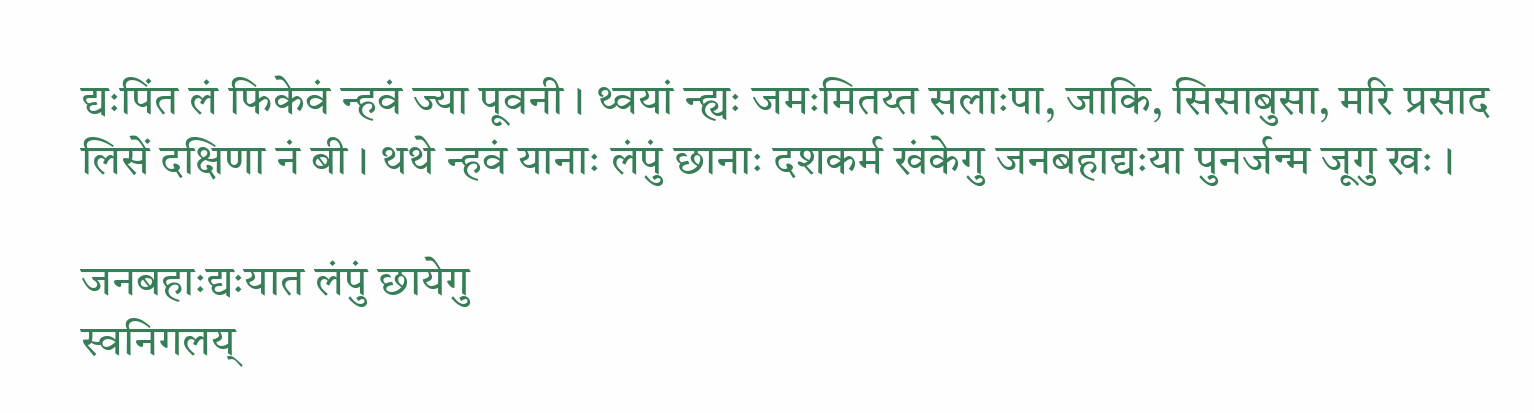द्यःपिंत लं फिकेवं न्हवं ज्या पूवनी । थ्वयां न्ह्यः जमःमितय्त सलाःपा, जाकि, सिसाबुसा, मरि प्रसाद लिसें दक्षिणा नं बी । थथे न्हवं यानाः लंपुं छानाः दशकर्म खंकेगु जनबहाद्यःया पुनर्जन्म जूगु खः ।

जनबहाःद्यःयात लंपुं छायेगु
स्वनिगलय्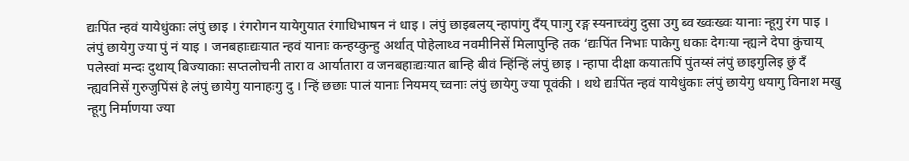द्यःपिंत न्हवं यायेधुंकाः लंपुं छाइ । रंगरोगन यायेगुयात रंगाधिभाषन नं धाइ । लंपुं छाइबलय् न्हापांगु दँय् पाःगु रङ्ग स्यनाच्वंगु दुसा उगु ब्व ख्वःख्वः यानाः न्हूगु रंग पाइ । लंपुं छायेगु ज्या पुं नं याइ । जनबहाःद्यःयात न्हवं यानाः कन्हय्कुन्हु अर्थात् पोहेलाथ्व नवमीनिसें मिलापुन्हि तक ‘द्यःपिंत निभाः पाकेगु धकाः देगःया न्ह्यःने देपा कुंचाय् पलेस्वां मन्दः दुथाय् बिज्याकाः सप्तलोचनी तारा व आर्यातारा व जनबहाःद्यःयात बान्हि बीवं न्हिंन्हिं लंपुं छाइ । न्हापा दीक्षा कयातःपिं पुंतय्सं लंपुं छाइगुलिइ छुं दँ न्ह्यवनिसें गुरुजुपिंसं हे लंपुं छायेगु यानाहःगु दु । न्हिं छछाः पालं यानाः नियमय् च्वनाः लंपुं छायेगु ज्या पूवंकी । थथे द्यःपिंत न्हवं यायेधुंकाः लंपुं छायेगु धयागु विनाश मखु न्हूगु निर्माणया ज्या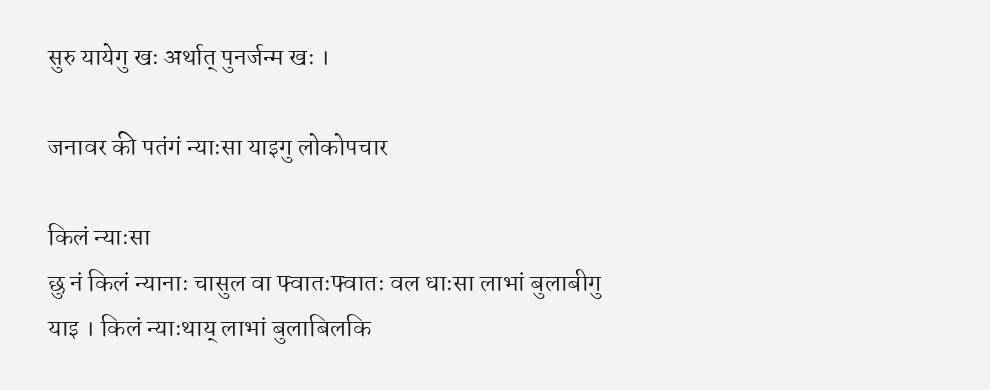सुरु यायेगु खः अर्थात् पुनर्जन्म खः ।

जनावर की पतंगं न्याःसा याइगु लोकोपचार

किलं न्याःसा
छु नं किलं न्यानाः चासुल वा फ्वातःफ्वातः वल धाःसा लाभां बुलाबीगु याइ । किलं न्याःथाय्‌ लाभां बुलाबिलकि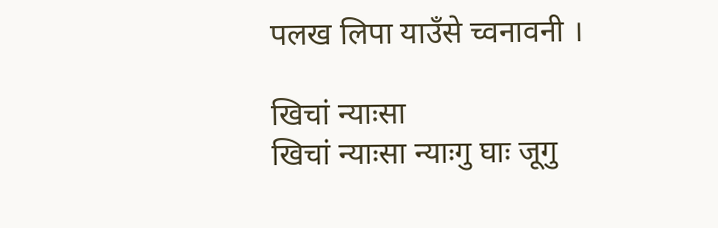पलख लिपा याउँसे च्वनावनी ।

खिचां न्याःसा
खिचां न्याःसा न्याःगु घाः जूगु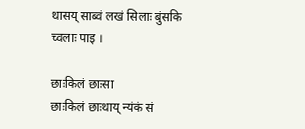थासय्‌ साब्वं लखं सिलाः बुंसकि च्वलाः पाइ ।

छाःकिलं छाःसा
छाःकिलं छाःथाय्‌ न्यंकं सं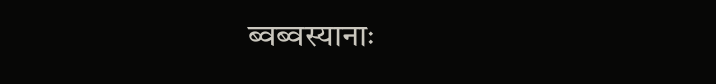ब्वब्वस्यानाः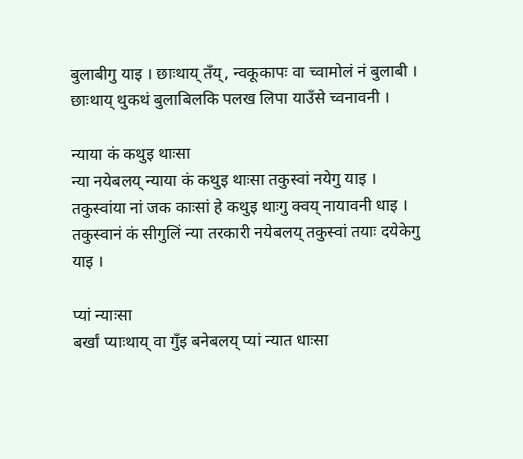बुलाबीगु याइ । छाःथाय्‌ तँय्‌, न्वकूकापः वा च्वामोलं नं बुलाबी । छाःथाय्‌ थुकथं बुलाबिलकि पलख लिपा याउँसे च्वनावनी ।

न्याया कं कथुइ थाःसा
न्या नयेबलय्‌ न्याया कं कथुइ थाःसा तकुस्वां नयेगु याइ । तकुस्वांया नां जक काःसां हे कथुइ थाःगु क्वय्‌ नायावनी धाइ । तकुस्वानं कं सीगुलिं न्या तरकारी नयेबलय्‌ तकुस्वां तयाः दयेकेगु याइ ।

प्यां न्याःसा
बर्खां प्याःथाय्‌ वा गुँइ बनेबलय्‌ प्यां न्यात धाःसा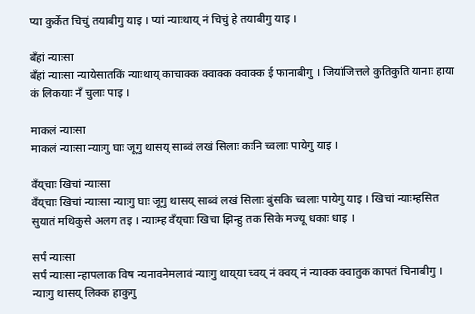प्या कुर्केत चिचुं तयाबीगु याइ । प्यां न्याःथाय्‌ नं चिचुं हे तयाबीगु याइ ।

बँहां न्याःसा
बँहां न्याःसा न्यायेसातकिं न्याःथाय्‌ काचाक्क क्वाक्क क्वाक्क ई फानाबीगु । जियांजित्तले कुतिकुति यानाः हाया कं लिकयाः नँ चुलाः पाइ ।

माकलं न्याःसा
माकलं न्याःसा न्याःगु घाः जूगु थासय्‌ साब्वं लखं सिलाः कःनि च्वलाः पायेगु याइ ।

वँय्‌चाः खिचां न्याःसा
वँय्‌चाः खिचां न्याःसा न्याःगु घाः जूगु थासय्‌ साब्वं लखं सिलाः बुंसकि च्वलाः पायेगु याइ । खिचां न्याःम्हसित सुयातं मथिकुसे अलग तइ । न्याःम्ह वँय्‌चाः खिचा झिन्हु तक सिके मज्यू धकाः धाइ ।

सर्पं न्याःसा
सर्पं न्याःसा न्हापलाक विष न्यनावनेमलावं न्याःगु थाय्‌या च्वय्‌ नं क्वय्‌ नं न्याक्क क्वातुक कापतं चिनाबीगु । न्याःगु थासय्‌ लिक्क हाकुगु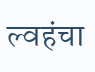ल्वहंचा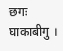छगः घाकाबीगु ।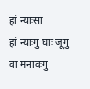हां न्याःसा
हां न्याःगु घाः जूगु वा मनावःगु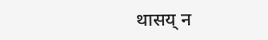थासय्‌ न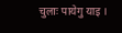चुलाः पायेगु याइ ।